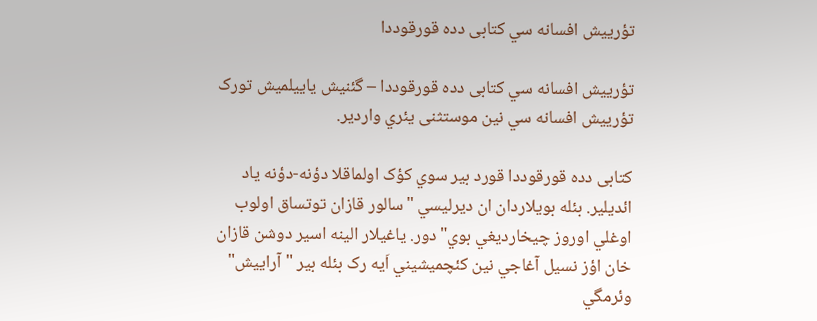تؤرييش افسانه سي کتابی دده قورقوددا

تؤرييش افسانه سي کتابی دده قورقوددا – گئنيش ياييلميش تورک تؤریيش افسانه سي نين موستثنی يئري واردير.

کتابی دده قورقوددا قورد بير سوي کؤک اولماقلا دؤنه-دؤنه ياد ائديلير. بئله بويلاردان ان ديرليسي "سالور قازان توتساق اولوب اوغلي اوروز چيخارديغي بوي"دور. ياغيلار الينه اسير دوشن قازان خان اؤز نسيل آغاجي نين کئچميشيني اَيه رک بئله بير "آراييش" وئرمگي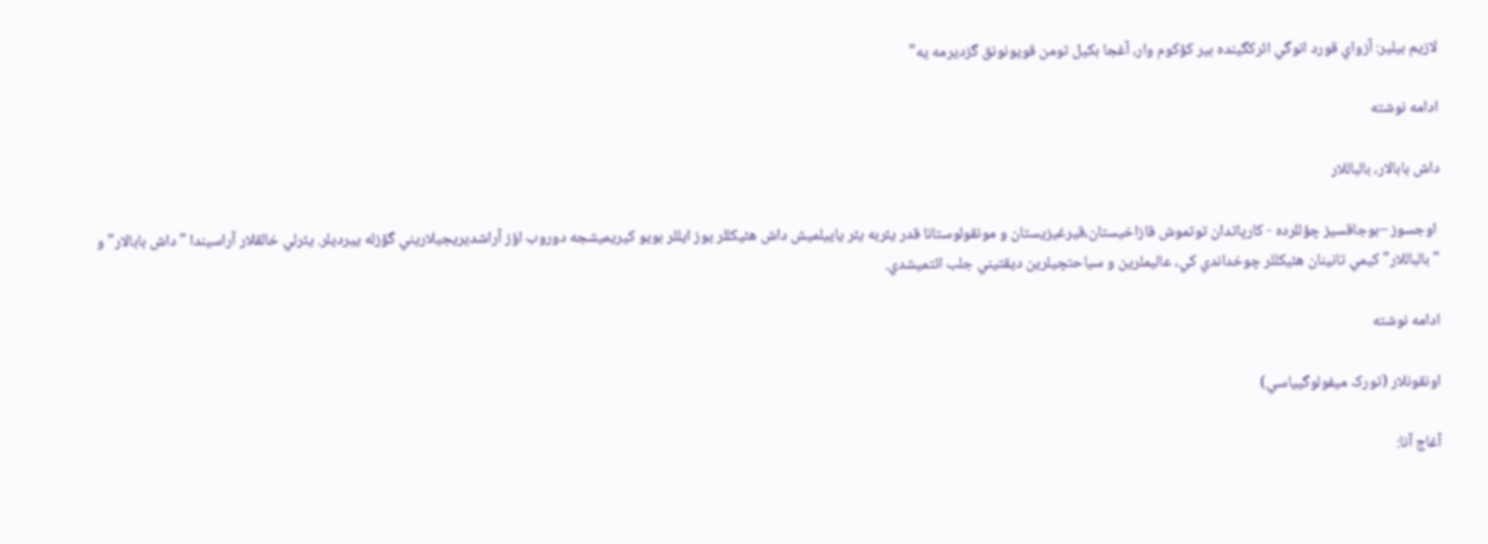لازيم بيلير: آزواي قورد انوگي ائرکگينده بير کؤکوم وار، آغجا بکيل تومن قويونونق گزديرمه يه"

ادامه نوشته

داش بابالار، بالباللار

 اوجسوز –بوجاقسيز چؤللرده - کارپاتدان توتموش قازاخيستان،قيرغيزيستان و مونقولوستانا قدر يئربه يئر ياييلميش داش هئيکللر يوز ايللر بويو کيريميشجه دوروب اؤز آراشديريجيلاريني گؤزله ييرديلر. يئرلي خالقلار آراسيندا "داش بابالار" و "بالباللار" کيمي تانينان هئيکللر چوخداندي کي، عاليملرين و سياحتچيلرين ديقتيني جلب ائتميشدي.

ادامه نوشته

اونقونلار (تورک ميفولوگيياسي)

آغاج آنا: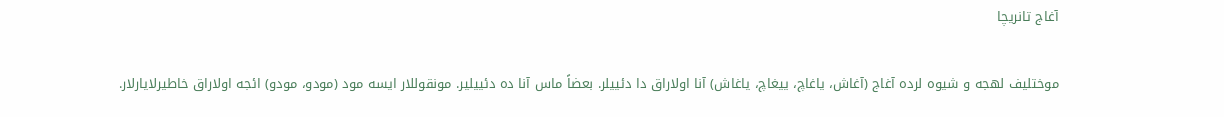آغاج تانريچا

موختليف لهجه و شيوه لرده آغاج (آغاش، ياغاچ، ييغاچ، ياغاش) آنا اولاراق دا دئييلر. بعضاً ماس آنا ده دئييلير. مونقوللار ايسه مود (مودو، مودو) ائجه اولاراق خاطيرلايارلار.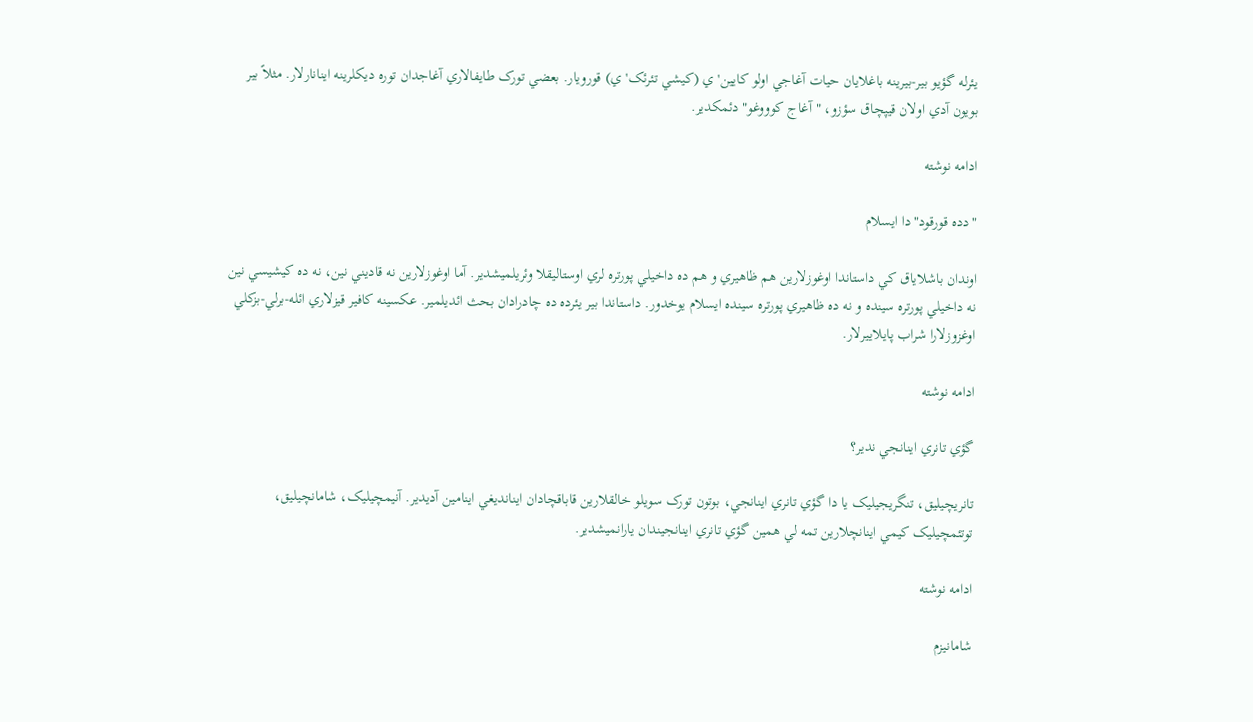يئرله گؤيو بير-بيرينه باغلايان حيات آغاجي اولو کايين'ي (کيشي تئرئک'ي) قورويار. بعضي تورک طايفالاري آغاجدان توره ديکلرينه اينانارلار. مثلاً بير بويون آدي اولان قيپچاق سؤزو، "آغاج کوووغو" دئمکدير.

ادامه نوشته

"دده قورقود"دا ايسلام

اوندان باشلاياق کي داستاندا اوغوزلارين هم ظاهيري و هم ده داخيلي پورتره لري اوستاليقلا وئريلميشدير. آما اوغوزلارين نه قاديني نين، نه ده کيشيسي نين نه داخيلي پورتره سينده و نه ده ظاهيري پورتره سينده ايسلام يوخدور. داستاندا بير يئرده ده چادرادان بحث ائديلمير. عکسينه کافير قيزلاري ائله-برلي-بزکلي اوغزوزلارا شراب پايلاييرلار.

ادامه نوشته

گؤي تانري اينانجي ندير؟

تانريچيليق، تنگريجيليک يا دا گؤي تانري اينانجي، بوتون تورک سويلو خالقلارين قاباقچادان اينانديغي اينامين آديدير. آنيمچيليک، شامانچيليق، توتئمچيليک کيمي اينانچلارين تمه لي همين گؤي تانري اينانجيندان يارانميشدير.

ادامه نوشته

شامانيزم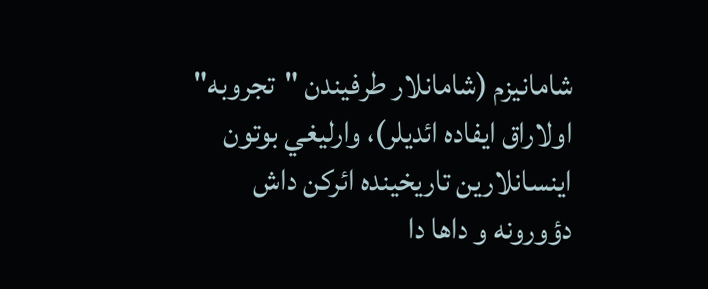شامانيزم (شامانلار طرفيندن "تجروبه"  اولاراق ايفاده ائديلر)، وارليغي بوتون اينسانلارين تاريخينده ائرکن داش دؤورونه و داها دا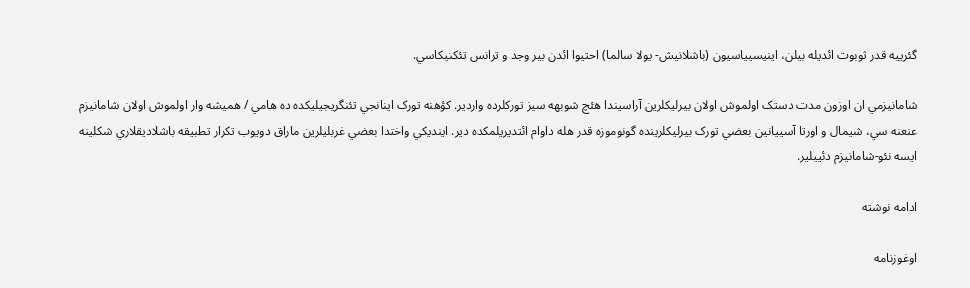گئرييه قدر ثوبوت ائديله بيلن، اينيسيياسيون (باشلانيش- يولا سالما) احتيوا ائدن بير وجد و ترانس تئكنيکاسي.

شامانيزمي ان اوزون مدت دستک اولموش اولان بيرليکلرين آراسيندا هئچ شوبهه سيز تورکلرده واردير. کؤهنه تورک اينانجي تئنگريجيليکده ده هامي / هميشه وار اولموش اولان شامانيزم عنعنه سي، شيمال و اورتا آسييانين بعضي تورک بيرليکلرينده گونوموزه قدر هله داوام ائتديريلمکده دير. اينديکي واختدا بعضي غربليلرين ماراق دويوب تکرار تطبیقه باشلاديقلاري شکلينه ايسه نئو-شامانيزم دئييلير.

ادامه نوشته

اوغوزنامه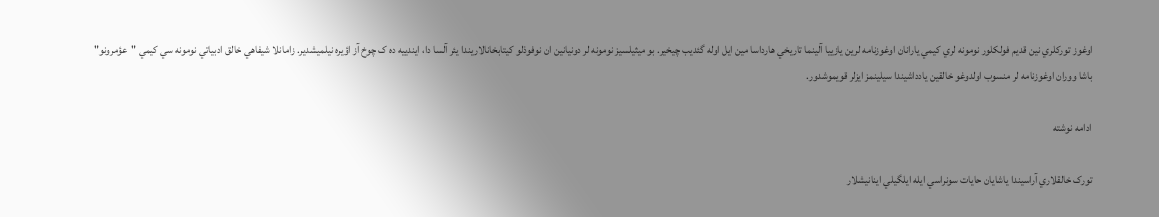اوغوز تورکلري نين قديم فولکلور نومونه لري کيمي يارانان اوغوزنامه لرين يازييا آلينما تاريخي هارداسا مين ايل اوله گئديب چيخير. بو ميثيلسيز نومونه لر دونيانين ان نوفوذلو کيتابخانالاريندا يئر آلسا دا، ايندييه ده ک چوخ آز اؤيره نيلميشدير. زامانلا شيفاهي خالق ادبياتي نومونه سي کيمي "عؤمرونو" باشا ووران اوغوزنامه لر منسوب اولدوغو خالقين يادداشيندا سيلينمز ايزلر قويموشدور.

ادامه نوشته

تورک خالقلاري آراسيندا ياشايان حايات سونراسي ايله ايلگيلي اينانيشلار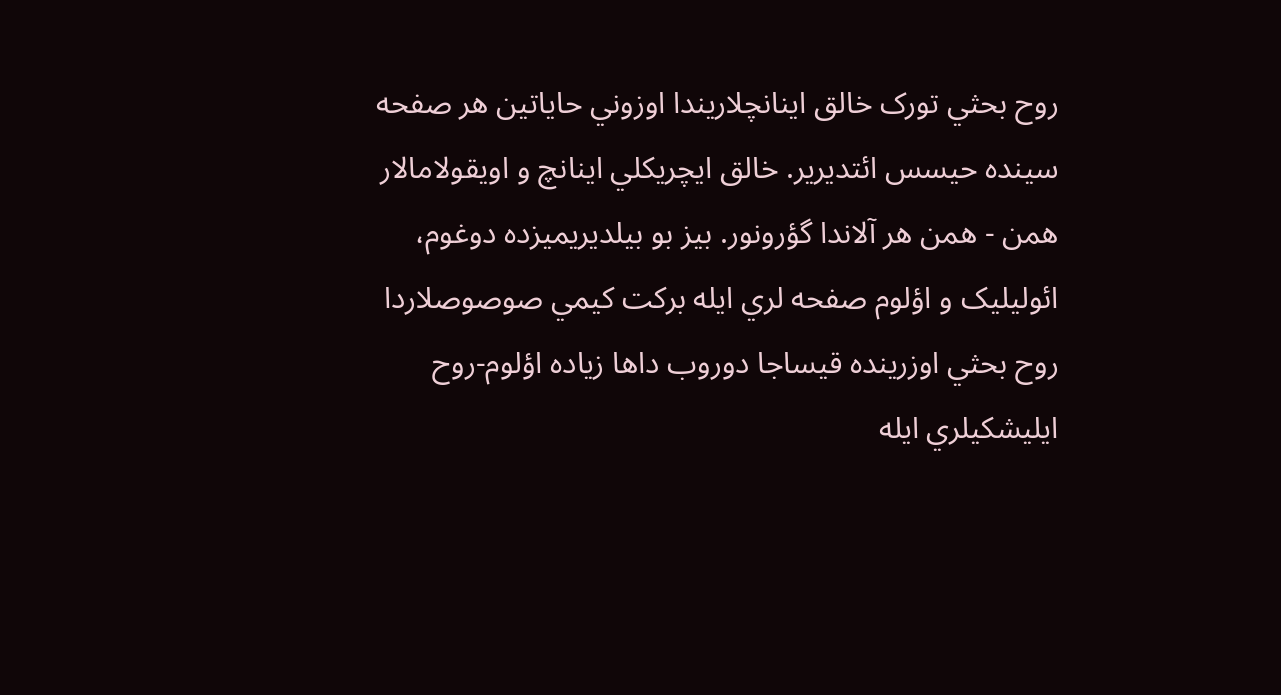روح بحثي تورک خالق اينانچلاريندا اوزوني حاياتين هر صفحه سينده حيسس ائتديرير. خالق ايچريکلي اينانچ و اويقولامالار همن - همن هر آلاندا گؤرونور. بيز بو بيلديريميزده دوغوم، ائوليليک و اؤلوم صفحه لري ايله برکت كيمي صوصوصلاردا روح بحثي اوزرينده قيساجا دوروب داها زياده اؤلوم-روح ايليشکيلري ايله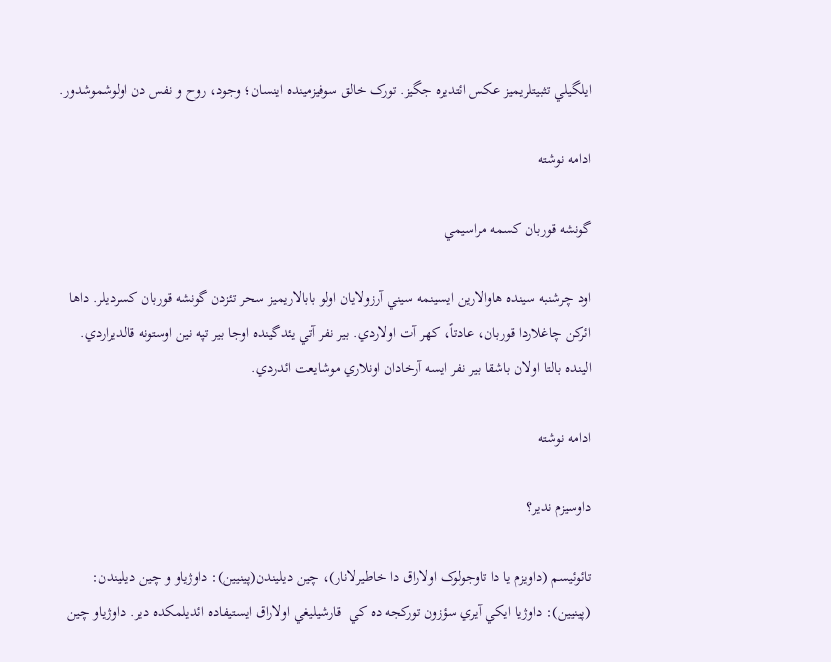ايلگيلي تثبيتلريميز عكس ائتديره جگيز. تورک خالق سوفيزمينده اينسان؛ وجود، روح و نفس دن اولوشموشدور.

ادامه نوشته

گونشه قوربان کسمه مراسيمي

اود چرشنبه سينده هاوالارين ايسينمه سيني آرزولايان اولو بابالاريميز سحر تئزدن گونشه قوربان کسرديلر. داها ائرکن چاغلاردا قوربان، عادتاً، کهر آت اولاردي. بير نفر آتي يئدگينده اوجا بير تپه نين اوستونه قالديراردي. الينده بالتا اولان باشقا بير نفر ايسه آرخادان اونلاري موشايعت ائدردي.

ادامه نوشته

داوسيزم ندير؟

تائوئيسم (داويزم يا دا تاوجولوک اولاراق دا خاطيرلانار)، چين ديليندن(پينيين): داوژياو و چين ديليندن: (پينيين): داوژيا ايکي آيري سؤزون تورکجه ده کي  قارشيليغي اولاراق ايستيفاده ائديلمکده دير. داوژياو چين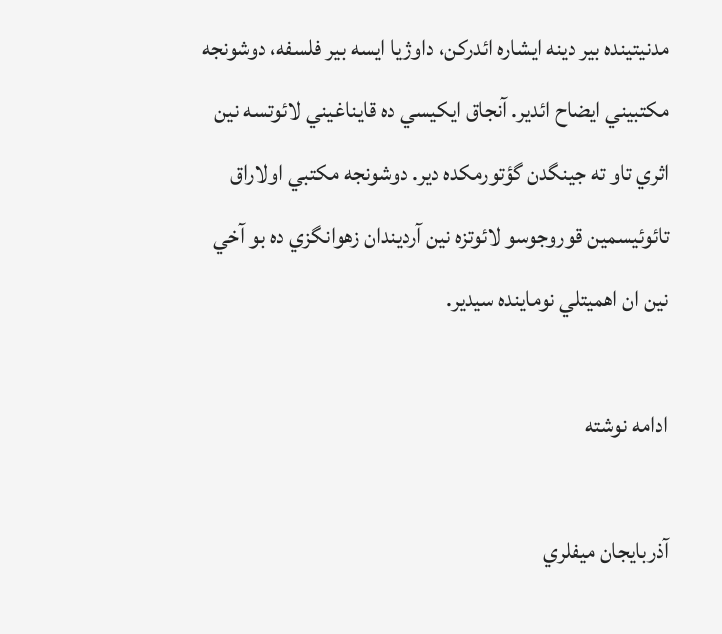مدنيتينده بير دينه ايشاره ائدرکن، داوژيا ايسه بير فلسفه، دوشونجه مکتبيني ايضاح ائدير. آنجاق ايکيسي ده قايناغيني لائوتسه نين اثري تاو ته جينگدن گؤتورمکده دير. دوشونجه مکتبي اولاراق تائوئيسمين قوروجوسو لائوتزه نين آرديندان زهوانگزي ده بو آخي نين ان اهميتلي نوماينده سيدير.

ادامه نوشته

آذربايجان ميفلري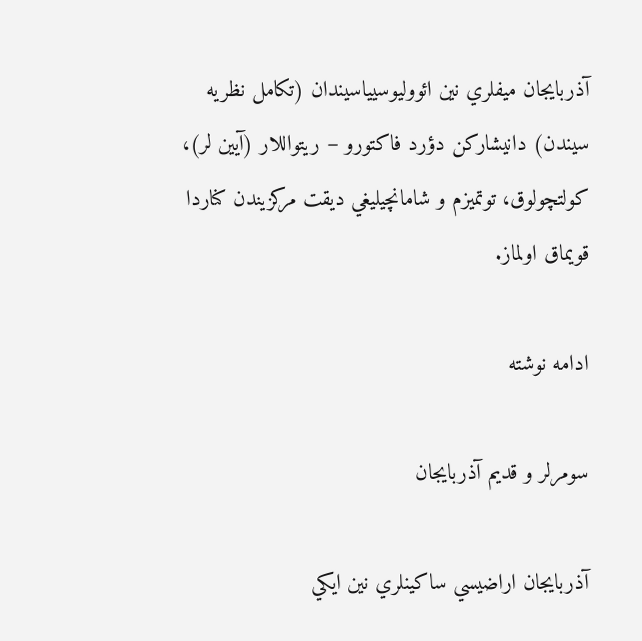آذربايجان ميفلري نين ائووليوسيياسيندان (تكامل نظريه سيندن) دانيشارکن دؤرد فاکتورو – ريتواللار (آيين لر)، کولتچولوق، توتميزم و شامانچيليغي ديقت مرکزيندن کناردا قويماق اولماز.

ادامه نوشته

سومرلر و قديم آذربايجان

آذربايجان اراضيسي ساکينلري نين ايکي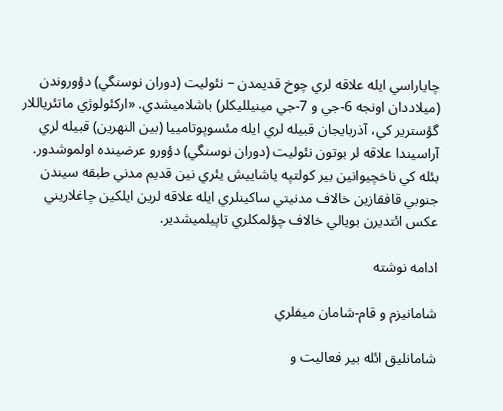چاياراسي ايله علاقه لري چوخ قديمدن – نئوليت (دوران نوسنگي) دؤوروندن (ميلاددان اونجه 6-جي و 7-جي مينيلليکلر) باشلاميشدي. «اركئولوژي ماتئرياللار گؤسترير کي، آذربايجان قبيله لري ايله مئسوپوتامييا (بين النهرين) قبيله لري آراسيندا علاقه لر بوتون نئوليت (دوران نوسنگي) دؤورو عرضينده اولموشدور. بئله کي ناخچيوانين بير کولتپه ياشاييش يئري نين قديم مدني طبقه سيندن جنوبي قافقازين خالاف مدنيتي ساکينلري ايله علاقه لرين ايلکين چاغلاريني عکس ائتديرن بويالي خالاف چؤلمکلري تاپيلميشدير.

ادامه نوشته

شامانيزم و قام-شامان ميفلري

شامانليق ائله بير فعاليت و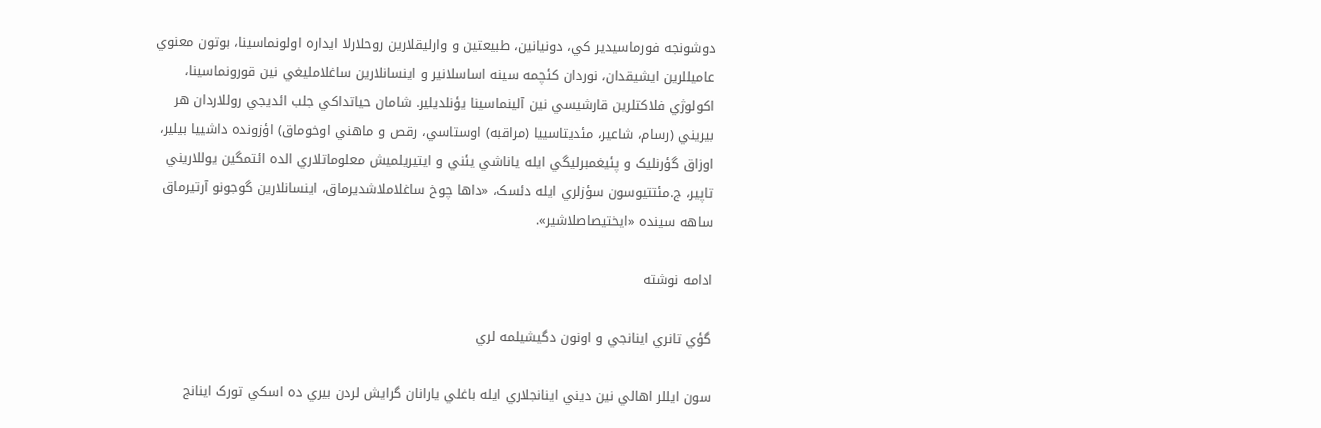دوشونجه فورماسيدير کي، دونيانين، طبيعتين و وارليقلارين روحلارلا ايداره اولونماسينا، بوتون معنوي عاميللرين ايشيقدان، نوردان کئچمه سينه اساسلانير و اينسانلارين ساغلامليغي نين قورونماسينا، اکولوژي فلاکتلرين قارشيسي نين آلينماسينا يؤنلديلير. شامان حياتداکي جلب ائديجي روللاردان هر بيريني (رسام، شاعير، مئديتاسييا (مراقبه) اوستاسي، رقص و ماهني اوخوماق) اؤزونده داشييا بيلير، اوزاق گؤرنليک و پئيغمبرليگي ايله ياناشي يئني و ايتيريلميش معلوماتلاري الده ائتمگين يوللاريني تاپير، ج.مئتتيوسون سؤزلري ايله دئسک، «داها چوخ ساغلاملاشديرماق، اينسانلارين گوجونو آرتيرماق ساهه سينده «ايختيصاصلاشير».

ادامه نوشته

گؤي تانري اينانجي و اونون دگيشيلمه لري

سون ايللر اهالي نين ديني اينانجلاري ايله باغلي يارانان گرايش لردن بيري ده اسکي تورک اينانج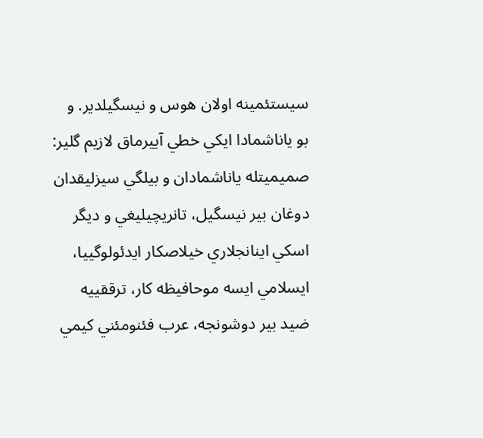سيستئمينه اولان هوس و نيسگيلدير. و بو ياناشمادا ايکي خطي آييرماق لازيم گلير: صميميتله ياناشمادان و بيلگي سيزليقدان دوغان بير نيسگيل، تانريچيليغي و ديگر اسکي اينانجلاري خيلاصکار ايدئولوگييا، ايسلامي ايسه موحافيظه کار، ترققييه ضيد بير دوشونجه، عرب فئنومئني کيمي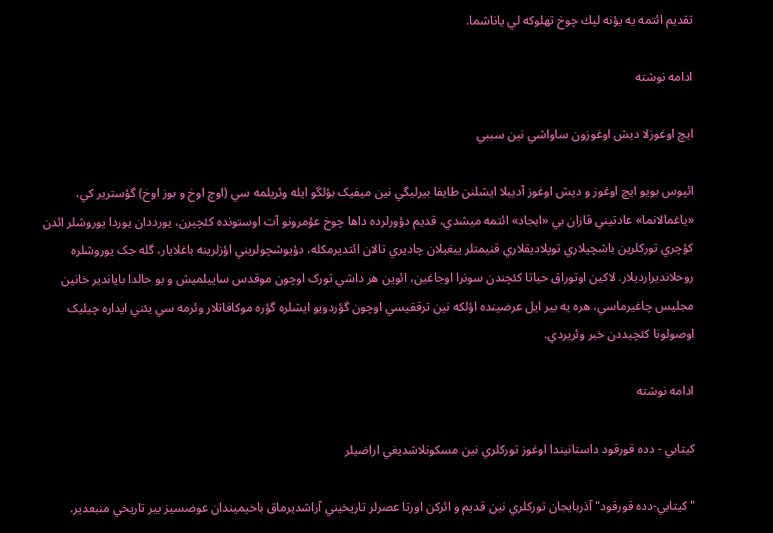تقديم ائتمه يه يؤنه ليك چوخ تهلوکه لي ياناشما.

ادامه نوشته

ايچ اوغوزلا ديش اوغوزون ساواشي نين سببي

ائپوس بويو ايچ اوغوز و ديش اوغوز آدييلا ايشلنن طايفا بيرليگي نين ميفيک بؤلگو ايله وئريلمه سي (اوچ اوخ و بوز اوخ) گؤسترير کي، «ياغمالانما» عادتيني قازان بي «ايجاد» ائتمه ميشدي، قديم دؤورلرده داها چوخ عؤمرونو آت اوستونده کئچيرن، يورددان يوردا يوروشلر ائدن کؤچري تورکلرين باشچيلاري توپلاديقلاري قنيمتلر ييغيلان چاديري تالان ائتديرمکله، دؤيوشچولريني اؤزلرينه باغلايار، گله جک يوروشلره روحلانديرارديلار. لاکين اوتوراق حياتا کئچندن سونرا اوجاغين، ائوين هر داشي تورک اوچون موقدس ساييلميش و بو حالدا باياندير خانين مجليس چاغيرماسي، هره يه بير ايل عرضينده اؤلکه نين ترققيسي اوچون گؤردويو ايشلره گؤره موکافاتلار وئرمه سي يئني ايداره چيليک اوصولونا کئچيددن خبر وئريردي.

ادامه نوشته

کيتابي - دده قورقود داستانيندا اوغوز تورکلري نين مسکونلاشديغي اراضيلر

"کيتابي-دده قورقود" آذربايجان تورکلري نين قديم و ائرکن اورتا عصرلر تاريخيني آراشديرماق باخيميندان عوضسيز بير تاريخي منبعدير.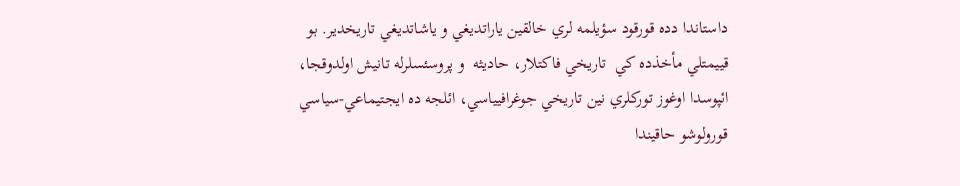داستاندا دده قورقود سؤيلمه لري خالقين ياراتديغي و ياشاتديغي تاريخدير. بو قييمتلي مأخذده کي  تاريخي فاکتلار، حاديثه  و پروسئسلرله تانيش اولدوقجا، ائپوسدا اوغوز تورکلري نين تاريخي جوغرافيياسي، ائلجه ده ايجتيماعي-سياسي قورولوشو حاقيندا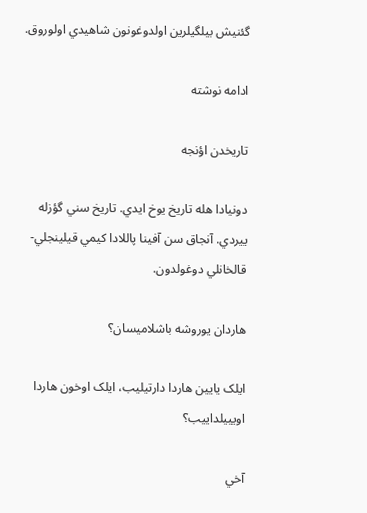گئنيش بيلگيلرين اولدوغونون شاهيدي اولوروق.

ادامه نوشته

تاريخدن اؤنجه

دونيادا هله تاريخ يوخ ايدي. تاريخ سني گؤزله ييردي. آنجاق سن آفينا پاللادا کيمي قيلينجلي-قالخانلي دوغولدون.

هاردان يوروشه باشلاميسان؟

ايلک يايين هاردا دارتيليب، ايلک اوخون هاردا اويييلداييب؟

آخي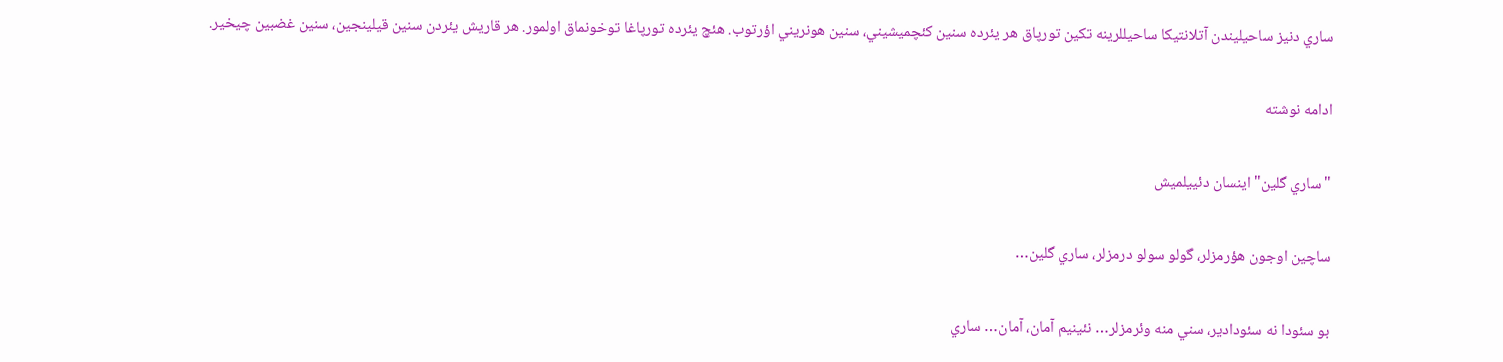ساري دنيز ساحيليندن آتلانتيکا ساحيللرينه تکين تورپاق هر يئرده سنين کئچميشيني، سنين هونريني اؤرتوب. هئچ يئرده تورپاغا توخونماق اولمور. هر قاريش يئردن سنين قيلينجين، سنين غضبين چيخير.

ادامه نوشته

"ساري گلين" اينسان دئييلميش

ساچين اوجون هؤرمزلر، گولو سولو درمزلر، ساري گلين…

بو سئودا نه سئودادير، سني منه وئرمزلر… نئينيم آمان، آمان… ساري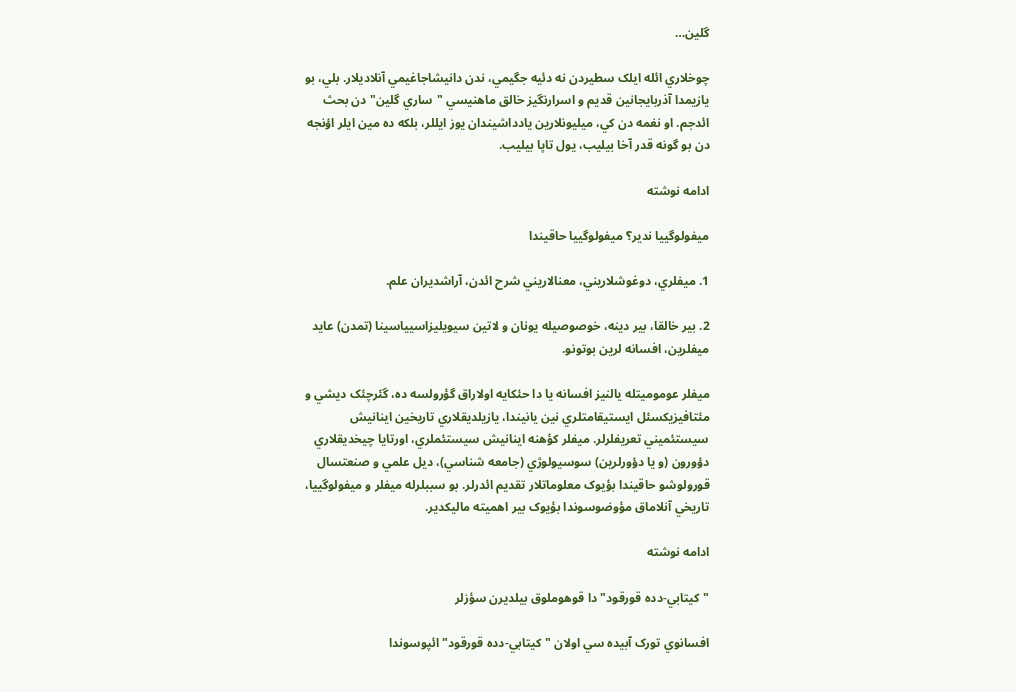گلين…

چوخلاري ائله ايلک سطيردن نه دئيه جگيمي، ندن دانيشاجاغيمي آنلاديلار. بلي، بو يازيمدا آذربايجانين قديم و اسرارنگيز خالق ماهنيسي "ساري گلين"دن بحث ائدجم. او نغمه دن کي، ميليونلارين يادداشيندان يوز ايللر، بلکه ده مين ايلر اؤنجه دن بو گونه قدر آخا بيليب، يول تاپا بيليب.

ادامه نوشته

ميفولوگييا ندير؟ ميفولوگييا حاقيندا

1. ميفلري، دوغوشلاريني، معنالاريني شرح ائدن، آراشديران علم.

2. بير خالقا، بير دينه، خوصوصيله يونان و لاتين سيويليزاسيياسينا (تمدن) عايد ميفلرين، افسانه لرين بوتونو.

ميفلر عوموميتله يالنيز افسانه يا دا حئکايه اولاراق گؤرولسه ده، گئرچئک ديشي و مئتافيزيکسئل ايستيقامتلري نين يانيندا، يازيلديقلاري تاريخين اينانيش سيستئميني تعريفلرلر. ميفلر کؤهنه اينانيش سيستئملري، اورتايا چيخديقلاري دؤورون (و يا دؤورلرين) سوسيولوژي (جامعه شناسي)، ديل علمي و صنعتسال قورولوشو حاقيندا بؤيوک معلوماتلار تقديم ائدرلر. بو سببلرله ميفلر و ميفولوگييا، تاريخي آنلاماق مؤوضوسوندا بؤيوک بير اهميته ماليکدير.

ادامه نوشته

"کيتابي-دده قورقود"دا قوهوملوق بيلديرن سؤزلر

افسانوي تورک آبيده سي اولان "کيتابي-دده قورقود" ائپوسوندا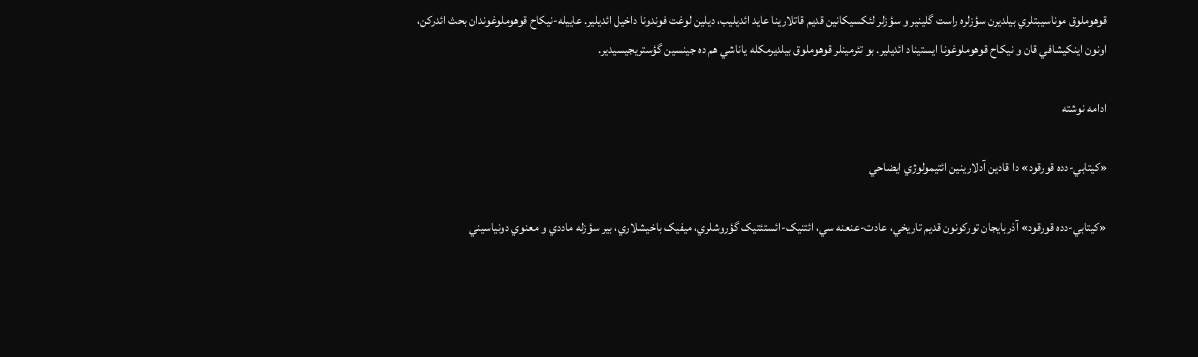قوهوملوق موناسيبتلري بيلديرن سؤزلره راست گلينير و سؤزلر لئکسيکانين قديم قاتلارينا عايد ائديليب، ديلين لوغت فوندونا داخيل ائديلير. عاييله-نيکاح قوهوملوغوندان بحث ائدرکن، اونون اينکيشافي قان و نيکاح قوهوملوغونا ايستيناد ائديلير. بو تئرمينلر قوهوملوق بيلديرمکله ياناشي هم ده جينسين گؤستريجيسيدير.

ادامه نوشته

«کيتابي-دده قورقود» دا قادين آدلارينين ائتيمولوژي ايضاحي

«کيتابي-دده قورقود» آذربايجان تورکونون قديم تاريخي، عادت-عنعنه سي، ائتنيک-ائستئتيک گؤروشلري، ميفيک باخيشلاري، بير سؤزله ماددي و معنوي دونياسيني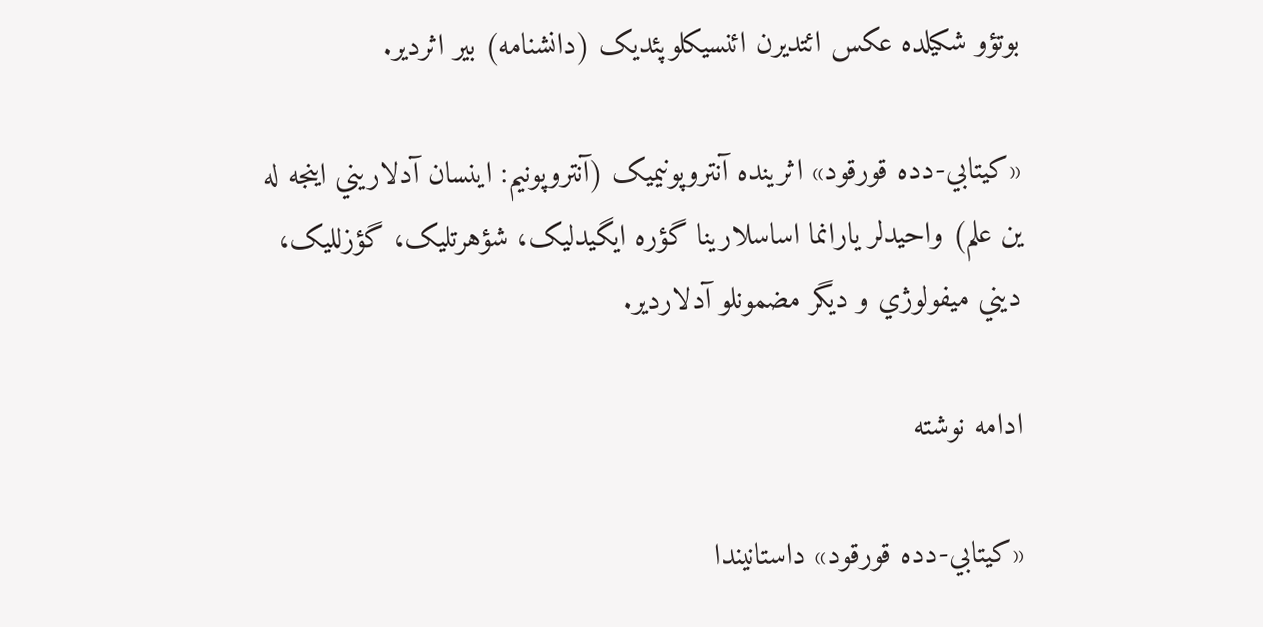بوتؤو شکيلده عکس ائتديرن ائنسيکلوپئديک (دانشنامه) بير اثردير.

«کيتابي-دده قورقود» اثرينده آنتروپونيميک (آنتروپونيم: اينسان آدلاريني اينجه له ين علم) واحيدلر يارانما اساسلارينا گؤره ايگيدليک، شؤهرتليک، گؤزلليک، ديني ميفولوژي و ديگر مضمونلو آدلاردير.

ادامه نوشته

«کيتابي-دده قورقود» داستانيندا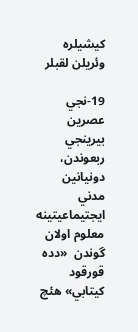کيشيلره وئريلن لقبلر

19-نجي عصرين بيرينجي ربعوندن، دونيانين مدني ايجتيماعيتينه معلوم اولان گوندن  «دده قورقود کيتابي» هئچ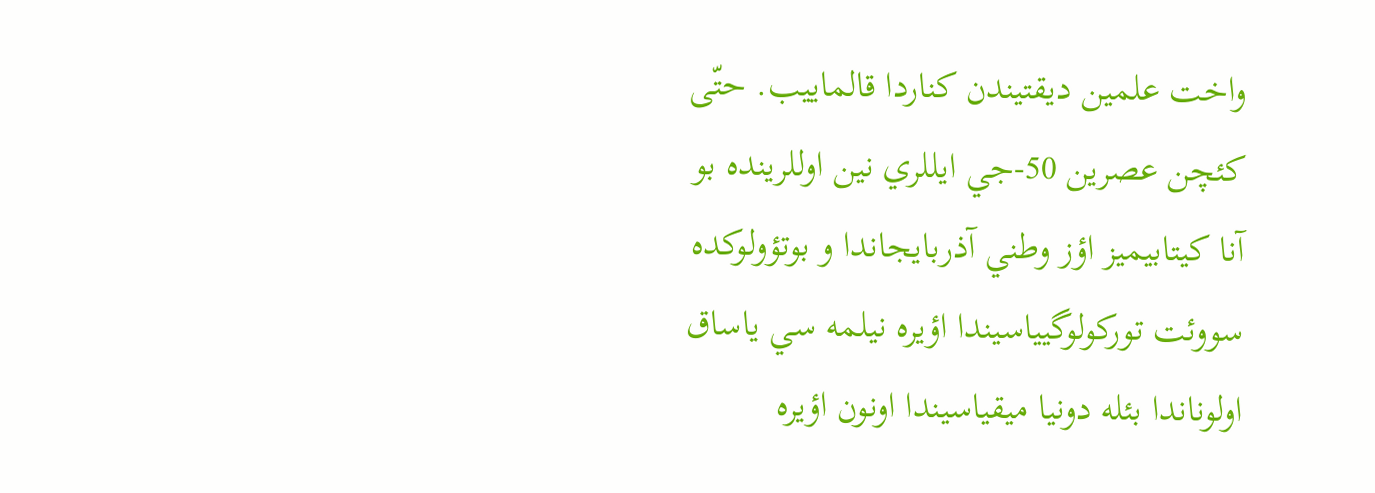واخت علمين ديقتيندن کناردا قالماييب. حتّی کئچن عصرين 50-جي ايللري نين اوللرينده بو آنا کيتابيميز اؤز وطني آذربايجاندا و بوتؤولوکده سووئت تورکولوگيياسيندا اؤيره نيلمه سي ياساق اولوناندا بئله دونيا ميقياسيندا اونون اؤيره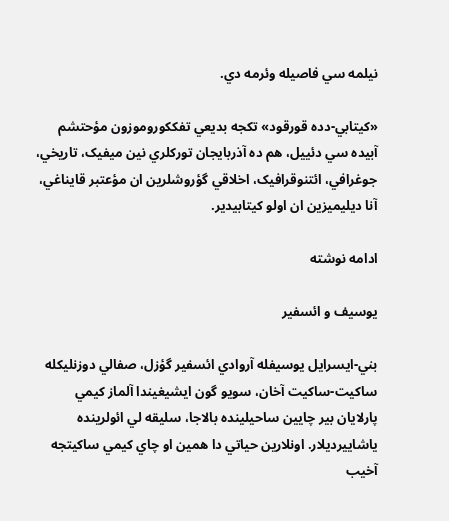نيلمه سي فاصيله وئرمه دي.

«کيتابي-دده قورقود» تکجه بديعي تفککوروموزون مؤحتشم آبيده سي دئييل، هم ده آذربايجان تورکلري نين ميفيک، تاريخي، جوغرافي، ائتنوقرافيک، اخلاقي گؤروشلرين ان مؤعتبر قايناغي، آنا ديليميزين ان اولو کيتابيدير.

ادامه نوشته

يوسيف و ائسفير

بني-ايسرايل يوسيفله آروادي ائسفير گؤزل، صفالي دوزنليکله ساکيت-ساکيت آخان، سويو گون ايشيغيندا آلماز کيمي پارلايان بير چايين ساحيلينده بالاجا، سليقه لي ائولرينده ياشاييرديلار. اونلارين حياتي دا همين او چاي کيمي ساکيتجه آخيب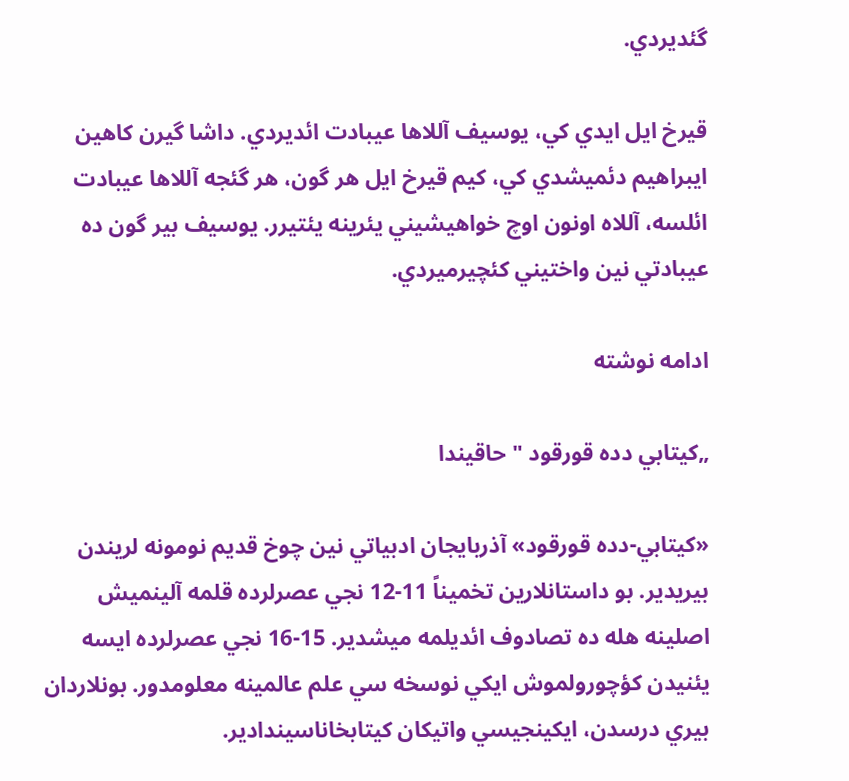گئديردي.

قيرخ ايل ايدي کي، يوسيف آللاها عيبادت ائديردي. داشا گيرن کاهين ايبراهيم دئميشدي کي، کيم قيرخ ايل هر گون، هر گئجه آللاها عيبادت ائلسه، آللاه اونون اوچ خواهيشيني يئرينه يئتيرر. يوسيف بير گون ده عيبادتي نين واختيني کئچيرميردي.

ادامه نوشته

„کيتابي دده قورقود " حاقيندا

«کيتابي-دده قورقود» آذربايجان ادبياتي نين چوخ قديم نومونه لريندن بيريدير. بو داستانلارين تخميناً 11-12 نجي عصرلرده قلمه آلينميش اصلینه هله ده تصادوف ائديلمه ميشدير. 15-16 نجي عصرلرده ايسه يئنيدن کؤچورولموش ايکي نوسخه سي علم عالمينه معلومدور. بونلاردان بيري درسدن، ايکينجيسي واتيکان کيتابخاناسيندادير.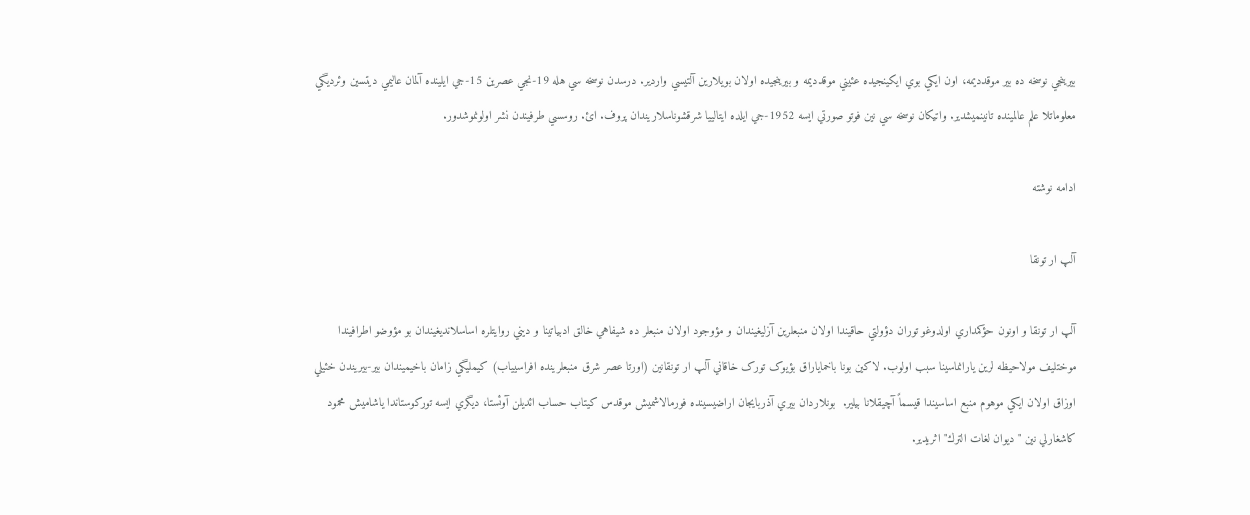بيرينجي نوسخه ده بير موقدديمه، اون ايکي بوي ايکينجيده عئيني موقدديمه و بيرينجيده اولان بويلارين آلتيسي واردير. درسدن نوسخه سي هله 19-نجي عصرين 15-جي ايلينده آلمان عاليمي ديتسين وئرديگي معلوماتلا علم عالمينده تانينميشدير. واتيکان نوسخه سي نين فوتو صورتي ايسه 1952-جي ايلده ايتالييا شرقشوناسلاريندان پروف. ائ. روسسي طرفيندن نشر اولونموشدور.

ادامه نوشته

آلپ ار تونقا

آلپ ار تونقا و اونون حؤکمداري اولدوغو توران دؤولتي حاقيندا اولان منبعلرين آزليغيندان و مؤوجود اولان منبعلر ده شيفاهي خالق ادبياتينا و ديني روايتلره اساسلانديغيندان بو مؤوضو اطرافيندا موختليف مولاحيظه لرين يارانماسينا سبب اولوب. لاکين بونا باخماياراق بؤيوک تورک خاقاني آلپ ار تونقانين (اورتا عصر شرق منبعلرينده افراسيياب) کيمليگي زامان باخيميندان بير-بيريندن خئيلي اوزاق اولان ايکي موهوم منبع اساسيندا قيسماً آچيقلانا بيلير.  بونلاردان بيري آذربايجان اراضيسينده فورمالاشميش موقدس کيتاب حساب ائديلن آوئستا، ديگري ايسه تورکوستاندا ياشاميش محمود کاشغارلي نين "ديوان لغات الترك" اثريدير.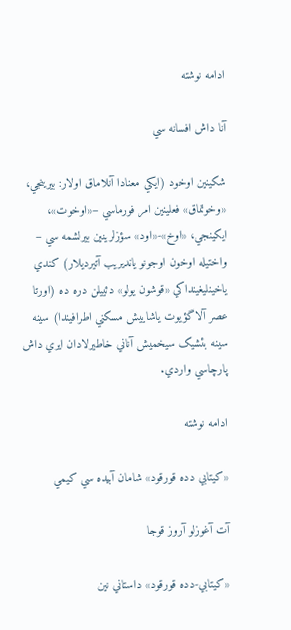ادامه نوشته

آنا داش افسانه سي

شکينين اوخود (ايکي معنادا آنلاماق اولار: بيرينجي، «وخوتماق» فعلينين امر فورماسي –«اوخوت»، ايکينجي، «اوخ»-«اود» سؤزلرينين بيرلشمه سي – واختيله اوخون اوجونو يانديريب آتيرديلار) کندي ياخينليغينداکي «قوشون يولو» دئييلن دره ده (اورتا عصر آلاگؤيوت ياشاييش مسکني اطرافيندا) سينه سينه بئشيک سيخميش آناني خاطيرلادان ايري داش پارچاسي واردي.

ادامه نوشته

«کيتابي دده قورقود» شامان آبيده سي کيمي

آت آغوزلو آروز قوجا

«کيتابي-دده قورقود» داستاني نين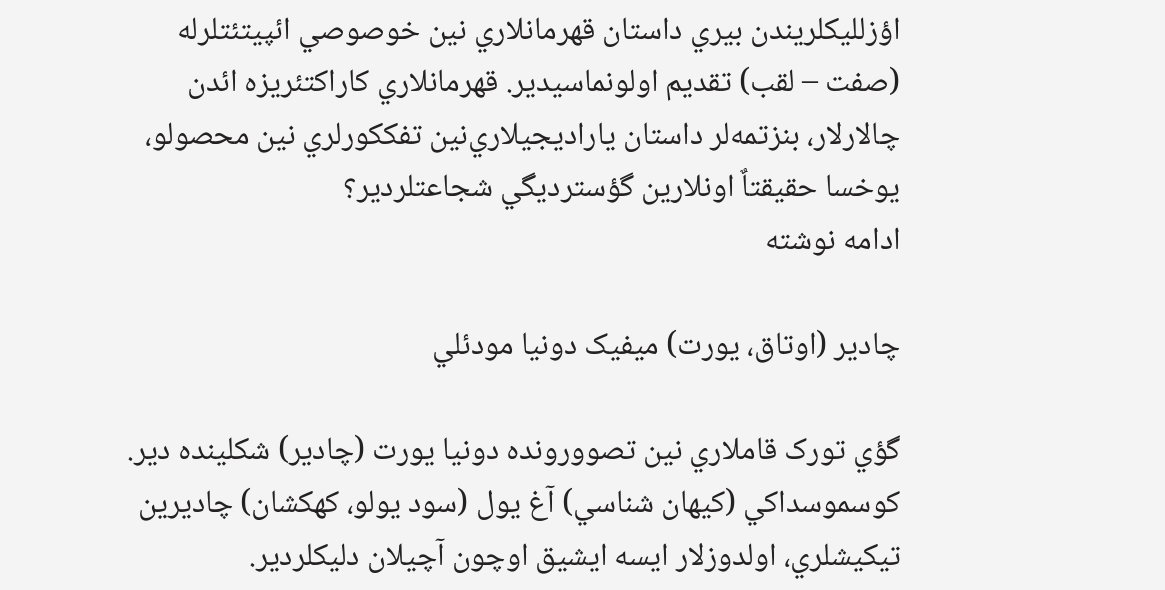اؤزلليکلريندن بيري داستان قهرمانلاري نين خوصوصي ائپيتئتلرله (صفت – لقب) تقديم اولونماسيدير. قهرمانلاري کاراکتئريزه ائدن چالارلار، بنزتمه‌لر داستان ياراديجيلاري‌نين تفککورلري نين محصولو، يوخسا حقيقتاٌ اونلارين گؤسترديگي شجاعتلردير؟
ادامه نوشته

چادير (اوتاق، يورت) ميفيک دونيا مودئلي

گؤي تورک قاملاري نين تصوورونده دونيا يورت (چادير) شکلينده دير. کوسموسداکي (كيهان شناسي) آغ يول (سود يولو، کهکشان) چاديرين تيکيشلري، اولدوزلار ايسه ايشيق اوچون آچيلان دليکلردير.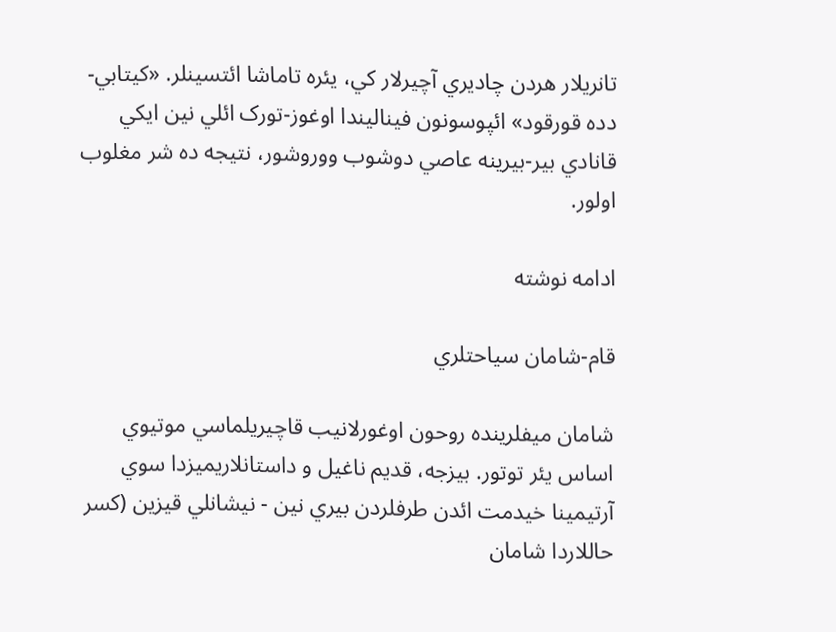تانريلار هردن چاديري آچيرلار کي، يئره تاماشا ائتسينلر. «کيتابي-دده قورقود» ائپوسونون فيناليندا اوغوز-تورک ائلي نين ايکي قانادي بير-بيرينه عاصي دوشوب ووروشور، نتيجه ده شر مغلوب اولور.

ادامه نوشته

قام-شامان سياحتلري

شامان ميفلرينده روحون اوغورلانيب قاچيريلماسي موتيوي اساس يئر توتور. بيزجه، قديم ناغيل و داستانلاريميزدا سوي آرتيمينا خيدمت ائدن طرفلردن بيري نين - نيشانلي قيزين (کسر حاللاردا شامان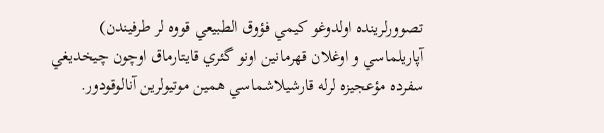تصوورلرينده اولدوغو کيمي فؤوق الطبيعي قووه لر طرفيندن) آپاريلماسي و اوغلان قهرمانين اونو گئري قايتارماق اوچون چيخديغي سفرده مؤعجيزه لرله قارشيلاشماسي همين موتيولرين آنالوقودور.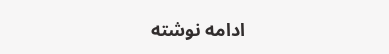ادامه نوشته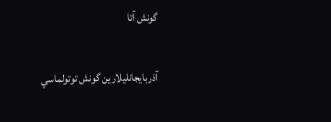گونش آتا

آذربايجانليلارين گونش توتولماسي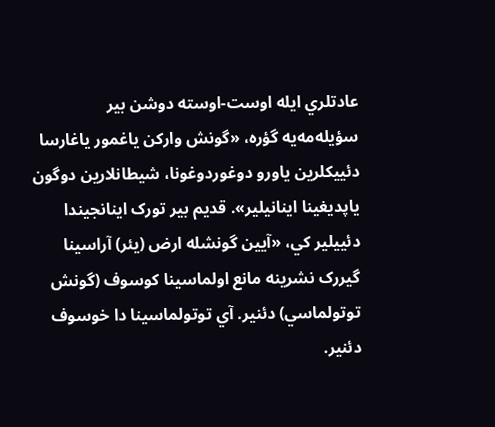عادتلري ايله اوست-اوسته دوشن بير سؤيله‌مه‌يه گؤره، «گونش وارکن ياغمور ياغارسا دئييکلرين ياورو دوغوردوغونا، شيطانلارين دوگون ياپديغينا اينانيلير». قديم بير تورک اينانجيندا دئييلير کي، «آيين گونشله ارض (یئر) آراسينا گيررک نشرينه مانع اولماسينا کوسوف (گونش توتولماسي) دئنير. آي توتولماسينا دا خوسوف دئنير.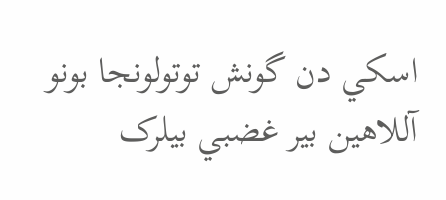اسکي دن گونش توتولونجا بونو آللاهين بير غضبي بيلرک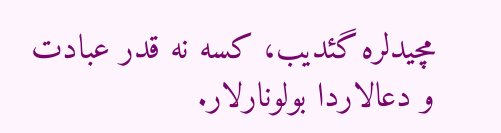مچیدلره گئدیب، کسه نه قدر عبادت و دعالاردا بولونارلار.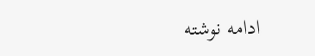ادامه نوشته